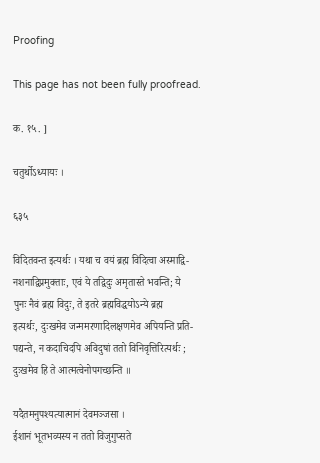Proofing

This page has not been fully proofread.

क. १५. ]

चतुर्थोऽध्यायः ।

६३५

विदितवन्त इत्यर्थः । यथा च वयं ब्रह्म विदित्वा अस्माद्वि-
नशनाद्विप्रमुक्ताः, एवं ये तद्विदुः अमृतास्ते भवन्ति; ये
पुनः नैवं ब्रह्म विदुः, ते इतरे ब्रह्मविद्धयोऽन्ये ब्रह्म
इत्यर्थः, दुःखमेव जन्ममरणादिलक्षणमेव अपियन्ति प्रति-
पद्यन्ते, न कदाचिदपि अविदुषां ततो विनिवृत्तिरित्यर्थः ;
दुःखमेव हि ते आत्मत्वेनोपगच्छन्ति ॥

यदैतमनुपश्यत्यात्मानं देवमञ्जसा ।
ईशानं भूतभव्यस्य न ततो विजुगुप्सते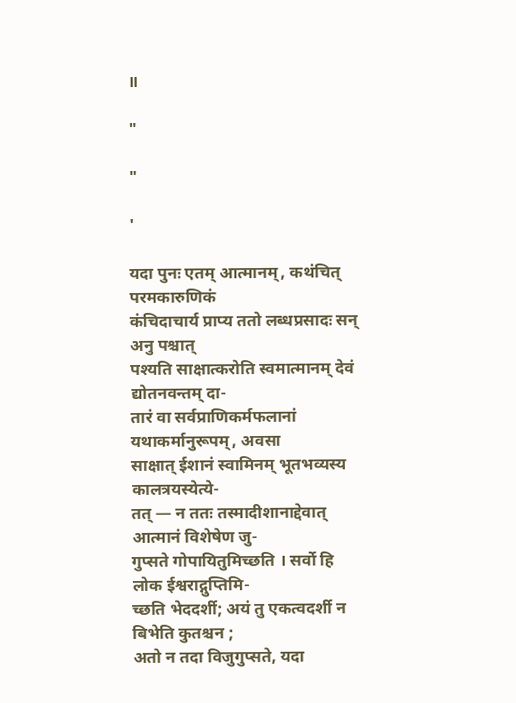॥

"

"

'

यदा पुनः एतम् आत्मानम्, कथंचित् परमकारुणिकं
कंचिदाचार्य प्राप्य ततो लब्धप्रसादः सन् अनु पश्चात्
पश्यति साक्षात्करोति स्वमात्मानम् देवं द्योतनवन्तम् दा-
तारं वा सर्वप्राणिकर्मफलानां यथाकर्मानुरूपम्, अवसा
साक्षात् ईशानं स्वामिनम् भूतभव्यस्य कालत्रयस्येत्ये-
तत् — न ततः तस्मादीशानाद्देवात् आत्मानं विशेषेण जु-
गुप्सते गोपायितुमिच्छति । सर्वो हि लोक ईश्वराद्गुप्तिमि-
च्छति भेददर्शी; अयं तु एकत्वदर्शी न बिभेति कुतश्चन ;
अतो न तदा विजुगुप्सते, यदा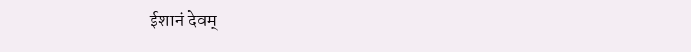ईशानं देवम्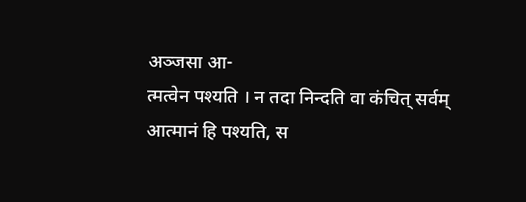अञ्जसा आ-
त्मत्वेन पश्यति । न तदा निन्दति वा कंचित् सर्वम्
आत्मानं हि पश्यति, स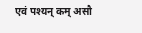एवं पश्यन् कम् असौ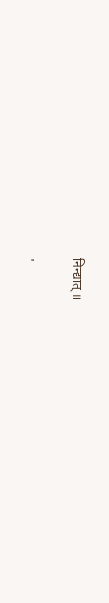निन्द्यात् ॥

'